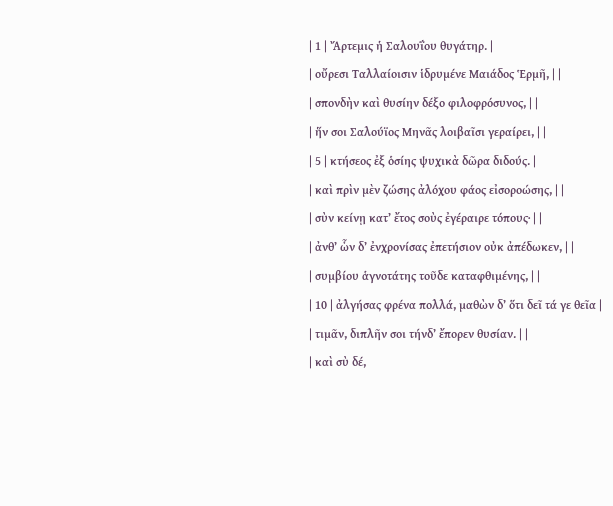| 1 | Ἄρτεμις ἡ Σαλουΐου θυγάτηρ. |
| οὔρεσι Ταλλαίοισιν ἱδρυμένε Μαιάδος Ἑρμῆ, | |
| σπονδὴν καὶ θυσίην δέξο φιλοφρόσυνος, | |
| ἥν σοι Σαλούϊος Μηνᾶς λοιβαῖσι γεραίρει, | |
| 5 | κτήσεος ἐξ ὁσίης ψυχικὰ δῶρα διδούς. |
| καὶ πρὶν μὲν ζώσης ἀλόχου φάος εἰσοροώσης, | |
| σὺν κείνῃ κατ’ ἔτος σοὺς ἐγέραιρε τόπους· | |
| ἀνθ’ ὧν δ’ ἐνχρονίσας ἐπετήσιον οὐκ ἀπέδωκεν, | |
| συμβίου ἁγνοτάτης τοῦδε καταφθιμένης, | |
| 10 | ἀλγήσας φρένα πολλά, μαθὼν δ’ ὅτι δεῖ τά γε θεῖα |
| τιμᾶν, διπλῆν σοι τήνδ’ ἔπορεν θυσίαν. | |
| καὶ σὺ δέ,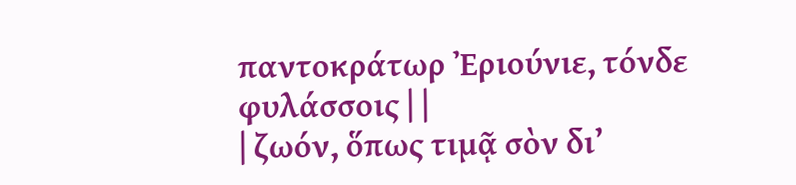παντοκράτωρ Ἐριούνιε, τόνδε φυλάσσοις | |
| ζωόν, ὅπως τιμᾷ σὸν δι’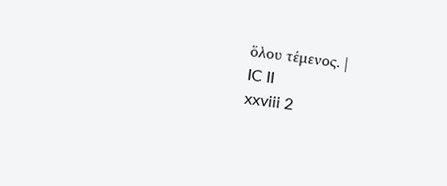ὅλου τέμενος. |
IC II
xxviii 2